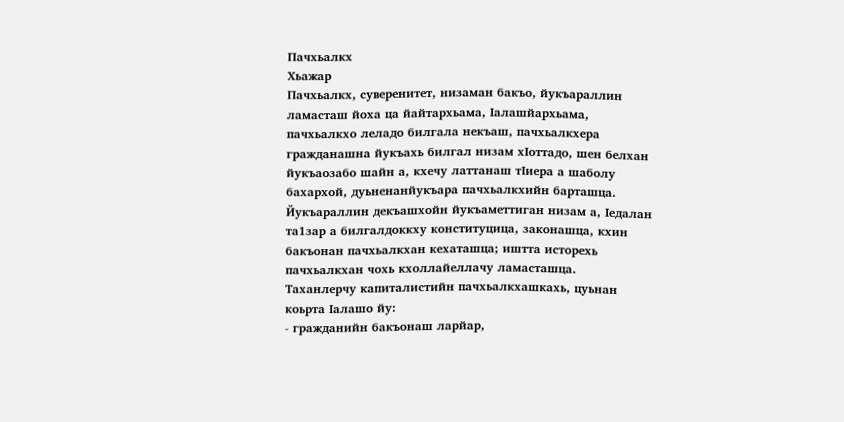Пачхьалкх
Хьажар
Пачхьалкх, суверенитет, низаман бакъо, йукъараллин ламасташ йоха ца йайтархьама, Ӏалашйархьама, пачхьалкхо леладо билгала некъаш, пачхьалкхера гражданашна йукъахь билгал низам хӀоттадо, шен белхан йукъаозабо шайн а, кхечу латтанаш тӀиера а шаболу бахархой, дуьненанйукъара пачхьалкхийн барташца. Йукъараллин декъашхойн йукъаметтиган низам а, Ӏедалан та1зар а билгалдоккху конституцица, законашца, кхин бакъонан пачхьалкхан кехаташца; иштта исторехь пачхьалкхан чохь кхоллайеллачу ламасташца.
Таханлерчу капиталистийн пачхьалкхашкахь, цуьнан коьрта Ӏалашо йу:
- гражданийн бакъонаш ларйар,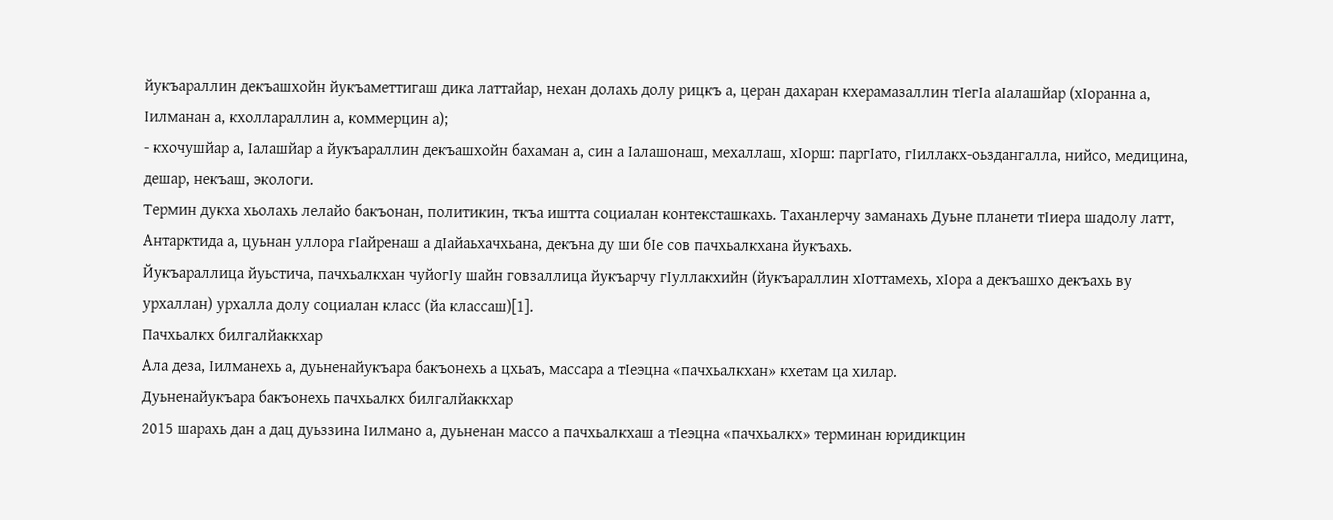йукъараллин декъашхойн йукъаметтигаш дика латтайар, нехан долахь долу рицкъ а, церан дахаран кхерамазаллин тӀегӀа аӀалашйар (хӀоранна а, Ӏилманан а, кхоллараллин а, коммерцин а);
- кхочушйар а, Ӏалашйар а йукъараллин декъашхойн бахаман а, син а Ӏалашонаш, мехаллаш, хӀорш: паргӀато, гӀиллакх-оьздангалла, нийсо, медицина, дешар, некъаш, экологи.
Термин дукха хьолахь лелайо бакъонан, политикин, ткъа иштта социалан контексташкахь. Таханлерчу заманахь Дуьне планети тӀиера шадолу латт, Антарктида а, цуьнан уллора гӀайренаш а дӀайаьхачхьана, декъна ду ши бӀе сов пачхьалкхана йукъахь.
Йукъараллица йуьстича, пачхьалкхан чуйогӀу шайн говзаллица йукъарчу гӀуллакхийн (йукъараллин хӀоттамехь, хӀора а декъашхо декъахь ву урхаллан) урхалла долу социалан класс (йа классаш)[1].
Пачхьалкх билгалйаккхар
Ала деза, Ӏилманехь а, дуьненайукъара бакъонехь а цхьаъ, массара а тӀеэцна «пачхьалкхан» кхетам ца хилар.
Дуьненайукъара бакъонехь пачхьалкх билгалйаккхар
2015 шарахь дан а дац дуьззина Ӏилмано а, дуьненан массо а пачхьалкхаш а тӀеэцна «пачхьалкх» терминан юридикцин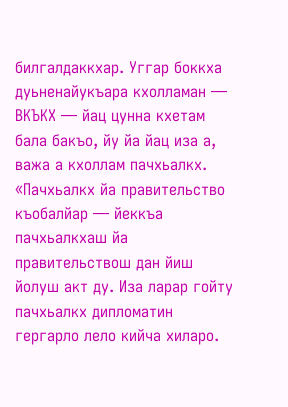билгалдаккхар. Уггар боккха дуьненайукъара кхолламан — ВКЪКХ — йац цунна кхетам бала бакъо, йу йа йац иза а, важа а кхоллам пачхьалкх. «Пачхьалкх йа правительство къобалйар — йеккъа пачхьалкхаш йа правительствош дан йиш йолуш акт ду. Иза ларар гойту пачхьалкх дипломатин гергарло лело кийча хиларо.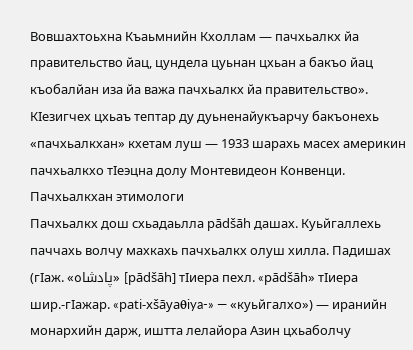Вовшахтоьхна Къаьмнийн Кхоллам — пачхьалкх йа правительство йац, цундела цуьнан цхьан а бакъо йац къобалйан иза йа важа пачхьалкх йа правительство».
КӀезигчех цхьаъ тептар ду дуьненайукъарчу бакъонехь «пачхьалкхан» кхетам луш — 1933 шарахь масех америкин пачхьалкхо тӀеэцна долу Монтевидеон Конвенци.
Пачхьалкхан этимологи
Пачхьалкх дош схьадаьлла pādšāh дашах. Куьйгаллехь паччахь волчу махкахь пачхьалкх олуш хилла. Падишах (гӀаж. «پادشاه» [pādšāh] тӀиера пехл. «pādšāh» тӀиера шир.-гӀажар. «pati-xšāyaθiya-» — «куьйгалхо») — иранийн монархийн дарж, иштта лелайора Азин цхьаболчу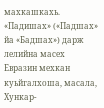махкашкахь.
«Падишах» («Падшах» йа «Бадшах») дарж лелийна масех Евразин мехкан куьйгалхоша, масала, Хункар-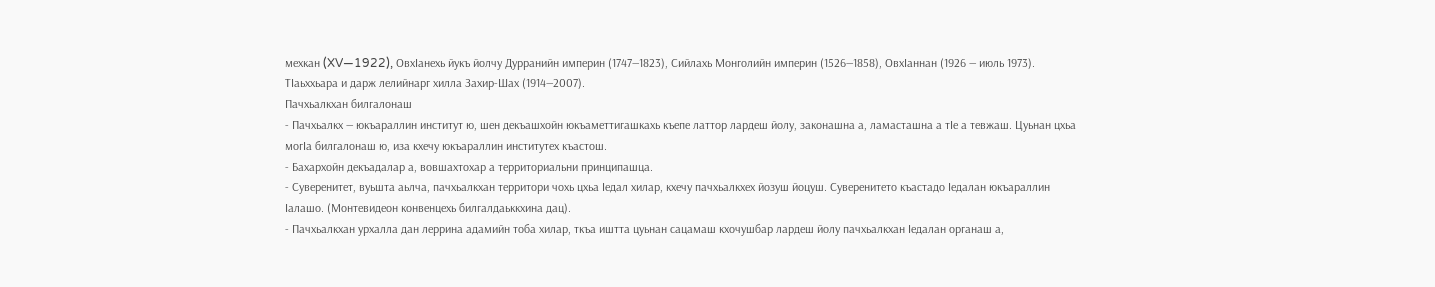мехкан (XV—1922), ОвхӀанехь йукъ йолчу Дурранийн империн (1747—1823), Сийлахь Монголийн империн (1526—1858), ОвхӀаннан (1926 — июль 1973). ТӀаьххьара и дарж лелийнарг хилла Захир-Шах (1914—2007).
Пачхьалкхан билгалонаш
- Пачхьалкх — юкъараллин институт ю, шен декъашхойн юкъаметтигашкахь къепе латтор лардеш йолу, законашна а, ламасташна а тӀе а тевжаш. Цуьнан цхьа могӀа билгалонаш ю, иза кхечу юкъараллин институтех къастош.
- Бахархойн декъадалар а, вовшахтохар а территориальни принципашца.
- Суверенитет, вуьшта аьлча, пачхьалкхан территори чохь цхьа Ӏедал хилар, кхечу пачхьалкхех йозуш йоцуш. Суверенитето къастадо Ӏедалан юкъараллин Ӏалашо. (Монтевидеон конвенцехь билгалдаьккхина дац).
- Пачхьалкхан урхалла дан леррина адамийн тоба хилар, ткъа иштта цуьнан сацамаш кхочушбар лардеш йолу пачхьалкхан Ӏедалан органаш а,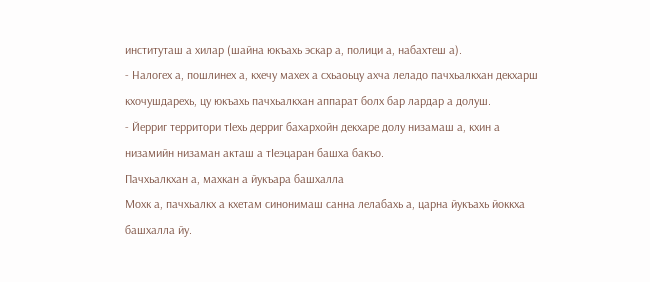институташ а хилар (шайна юкъахь эскар а, полици а, набахтеш а).
- Налогех а, пошлинех а, кхечу махех а схьаоьцу ахча леладо пачхьалкхан декхарш кхочушдарехь, цу юкъахь пачхьалкхан аппарат болх бар лардар а долуш.
- Йерриг территори тӀехь дерриг бахархойн декхаре долу низамаш а, кхин а низамийн низаман акташ а тӀеэцаран башха бакъо.
Пачхьалкхан а, махкан а йукъара башхалла
Мохк а, пачхьалкх а кхетам синонимаш санна лелабахь а, царна йукъахь йоккха башхалла йу.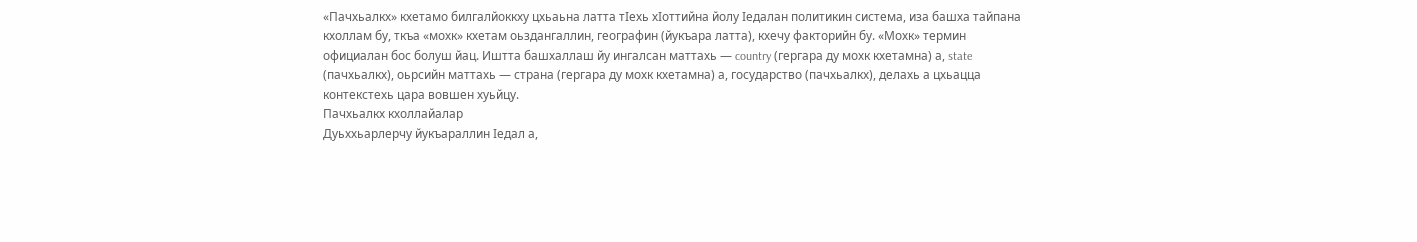«Пачхьалкх» кхетамо билгалйоккху цхьаьна латта тӀехь хӀоттийна йолу Ӏедалан политикин система, иза башха тайпана кхоллам бу, ткъа «мохк» кхетам оьздангаллин, географин (йукъара латта), кхечу факторийн бу. «Мохк» термин официалан бос болуш йац. Иштта башхаллаш йу ингалсан маттахь — country (гергара ду мохк кхетамна) а, state (пачхьалкх), оьрсийн маттахь — страна (гергара ду мохк кхетамна) а, государство (пачхьалкх), делахь а цхьацца контекстехь цара вовшен хуьйцу.
Пачхьалкх кхоллайалар
Дуьххьарлерчу йукъараллин Ӏедал а,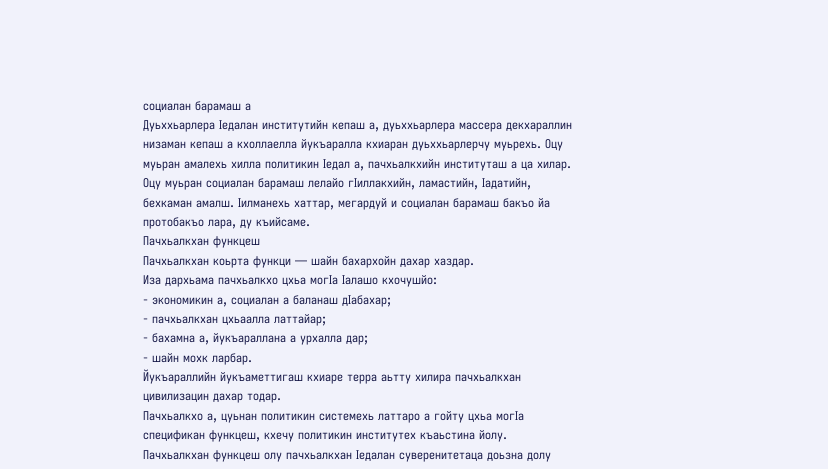социалан барамаш а
Дуьххьарлера Ӏедалан институтийн кепаш а, дуьххьарлера массера декхараллин низаман кепаш а кхоллаелла йукъаралла кхиаран дуьххьарлерчу муьрехь. Оцу муьран амалехь хилла политикин Ӏедал а, пачхьалкхийн институташ а ца хилар. Оцу муьран социалан барамаш лелайо гӀиллакхийн, ламастийн, Ӏадатийн, бехкаман амалш. Ӏилманехь хаттар, мегардуй и социалан барамаш бакъо йа протобакъо лара, ду къийсаме.
Пачхьалкхан функцеш
Пачхьалкхан коьрта функци — шайн бахархойн дахар хаздар.
Иза дархьама пачхьалкхо цхьа могӀа Ӏалашо кхочушйо:
- экономикин а, социалан а баланаш дӀабахар;
- пачхьалкхан цхьаалла латтайар;
- бахамна а, йукъараллана а урхалла дар;
- шайн мохк ларбар.
Йукъараллийн йукъаметтигаш кхиаре терра аьтту хилира пачхьалкхан цивилизацин дахар тодар.
Пачхьалкхо а, цуьнан политикин системехь латтаро а гойту цхьа могӀа спецификан функцеш, кхечу политикин институтех къаьстина йолу. Пачхьалкхан функцеш олу пачхьалкхан Ӏедалан суверенитетаца доьзна долу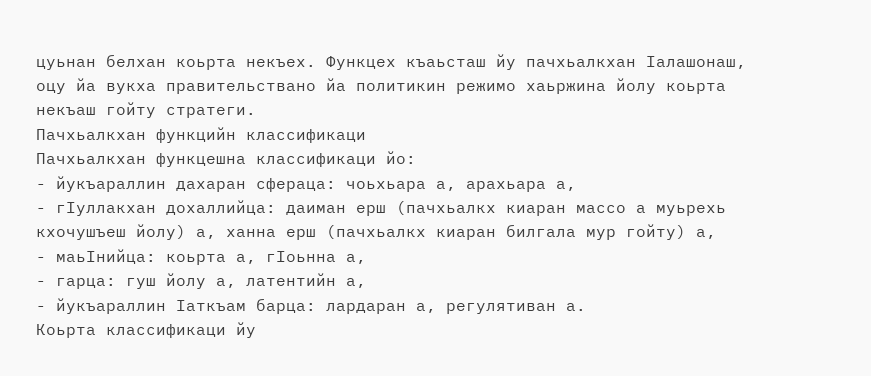цуьнан белхан коьрта некъех. Функцех къаьсташ йу пачхьалкхан Ӏалашонаш, оцу йа вукха правительствано йа политикин режимо хаьржина йолу коьрта некъаш гойту стратеги.
Пачхьалкхан функцийн классификаци
Пачхьалкхан функцешна классификаци йо:
- йукъараллин дахаран сфераца: чоьхьара а, арахьара а,
- гӀуллакхан дохаллийца: даиман ерш (пачхьалкх киаран массо а муьрехь кхочушъеш йолу) а, ханна ерш (пачхьалкх киаран билгала мур гойту) а,
- маьӀнийца: коьрта а, гӀоьнна а,
- гарца: гуш йолу а, латентийн а,
- йукъараллин Ӏаткъам барца: лардаран а, регулятиван а.
Коьрта классификаци йу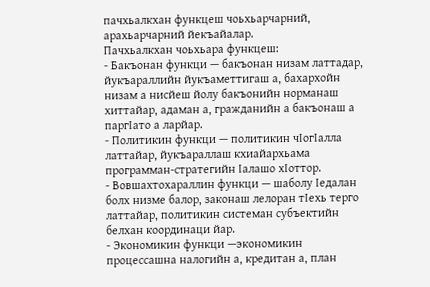пачхьалкхан функцеш чоьхьарчарний, арахьарчарний йекъайалар.
Пачхьалкхан чоьхьара функцеш:
- Бакъонан функци — бакъонан низам латтадар, йукъараллийн йукъаметтигаш а, бахархойн низам а нисйеш йолу бакъонийн норманаш хиттайар, адаман а, гражданийн а бакъонаш а паргӀато а ларйар.
- Политикин функци — политикин чӀогӀалла латтайар, йукъараллаш кхиайархьама программан-стратегийн Ӏалашо хӀоттор.
- Вовшахтохараллин функци — шаболу Ӏедалан болх низме балор, законаш лелоран тӀехь терго латтайар, политикин системан субъектийн белхан координаци йар.
- Экономикин функци —экономикин процессашна налогийн а, кредитан а, план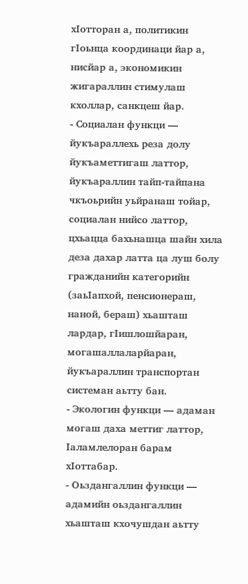хӀотторан а, политикин гӀоьнца координаци йар а, нисйар а, экономикин жигараллин стимулаш кхоллар, санкцеш йар.
- Социалан функци — йукъараллехь реза долу йукъаметтигаш латтор, йукъараллин тайп-тайпана чкъоьрийн уьйранаш тойар, социалан нийсо латтор, цхьацца бахьнашца шайн хила деза дахар латта ца луш болу гражданийн категорийн (заьӀапхой, пенсионераш, наной, бераш) хьашташ лардар, гӀишлошйаран, могашаллаларйаран, йукъараллин транспортан системан аьтту бан.
- Экологин функци — адаман могаш даха меттиг латтор, Ӏаламлелоран барам хӀоттабар.
- Оьздангаллин функци — адамийн оьздангаллин хьашташ кхочушдан аьтту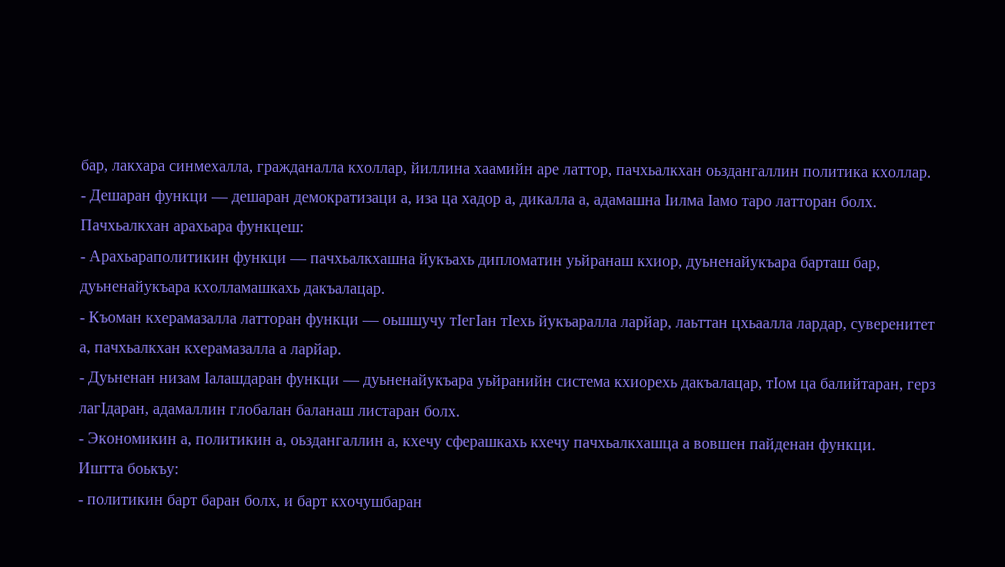бар, лакхара синмехалла, гражданалла кхоллар, йиллина хаамийн аре латтор, пачхьалкхан оьздангаллин политика кхоллар.
- Дешаран функци — дешаран демократизаци а, иза ца хадор а, дикалла а, адамашна Ӏилма Ӏамо таро латторан болх.
Пачхьалкхан арахьара функцеш:
- Арахьараполитикин функци — пачхьалкхашна йукъахь дипломатин уьйранаш кхиор, дуьненайукъара барташ бар, дуьненайукъара кхолламашкахь дакъалацар.
- Къоман кхерамазалла латторан функци — оьшшучу тӀегӀан тӀехь йукъаралла ларйар, лаьттан цхьаалла лардар, суверенитет а, пачхьалкхан кхерамазалла а ларйар.
- Дуьненан низам Ӏалашдаран функци — дуьненайукъара уьйранийн система кхиорехь дакъалацар, тӀом ца балийтаран, герз лагӀдаран, адамаллин глобалан баланаш листаран болх.
- Экономикин а, политикин а, оьздангаллин а, кхечу сферашкахь кхечу пачхьалкхашца а вовшен пайденан функци.
Иштта боькъу:
- политикин барт баран болх, и барт кхочушбаран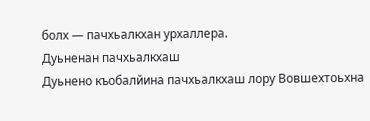болх — пачхьалкхан урхаллера.
Дуьненан пачхьалкхаш
Дуьнено къобалйина пачхьалкхаш лору Вовшехтоьхна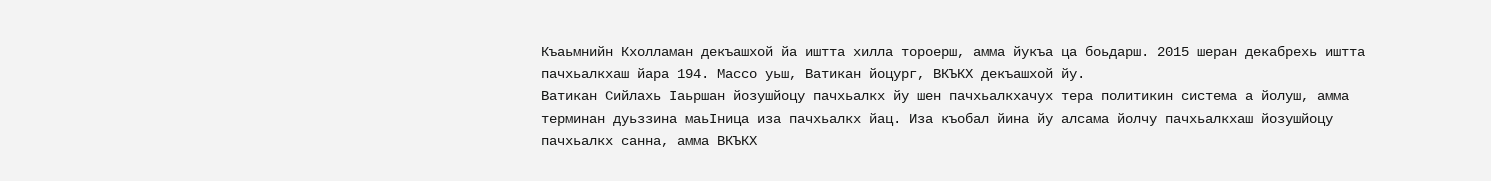Къаьмнийн Кхолламан декъашхой йа иштта хилла тороерш, амма йукъа ца боьдарш. 2015 шеран декабрехь иштта пачхьалкхаш йара 194. Массо уьш, Ватикан йоцург, ВКЪКХ декъашхой йу.
Ватикан Сийлахь Ӏаьршан йозушйоцу пачхьалкх йу шен пачхьалкхачух тера политикин система а йолуш, амма терминан дуьззина маьӀница иза пачхьалкх йац. Иза къобал йина йу алсама йолчу пачхьалкхаш йозушйоцу пачхьалкх санна, амма ВКЪКХ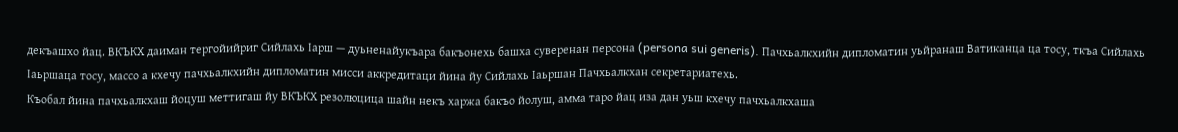декъашхо йац. ВКЪКХ даиман тергойийриг Сийлахь Ӏарш — дуьненайукъара бакъонехь башха суверенан персона (persona sui generis). Пачхьалкхийн дипломатин уьйранаш Ватиканца ца тосу, ткъа Сийлахь Ӏаьршаца тосу, массо а кхечу пачхьалкхийн дипломатин мисси аккредитаци йина йу Сийлахь Ӏаьршан Пачхьалкхан секретариатехь.
Къобал йина пачхьалкхаш йоцуш меттигаш йу ВКЪКХ резолюцица шайн некъ харжа бакъо йолуш, амма таро йац иза дан уьш кхечу пачхьалкхаша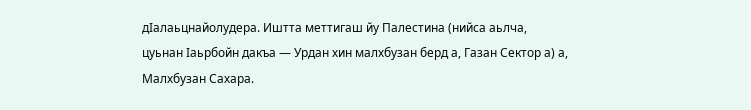дӀалаьцнайолудера. Иштта меттигаш йу Палестина (нийса аьлча, цуьнан Ӏаьрбойн дакъа — Урдан хин малхбузан берд а, Газан Сектор а) а, Малхбузан Сахара.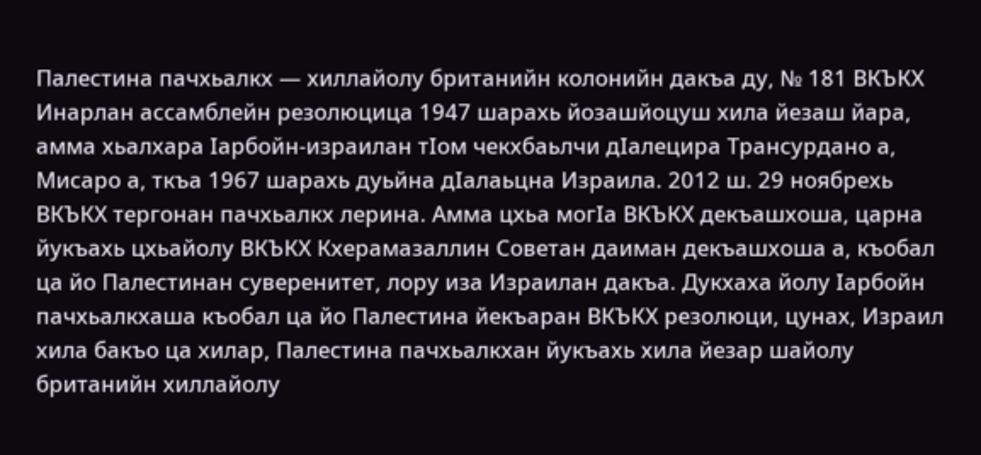Палестина пачхьалкх — хиллайолу британийн колонийн дакъа ду, № 181 ВКЪКХ Инарлан ассамблейн резолюцица 1947 шарахь йозашйоцуш хила йезаш йара, амма хьалхара Ӏарбойн-израилан тӀом чекхбаьлчи дӀалецира Трансурдано а, Мисаро а, ткъа 1967 шарахь дуьйна дӀалаьцна Израила. 2012 ш. 29 ноябрехь ВКЪКХ тергонан пачхьалкх лерина. Амма цхьа могӀа ВКЪКХ декъашхоша, царна йукъахь цхьайолу ВКЪКХ Кхерамазаллин Советан даиман декъашхоша а, къобал ца йо Палестинан суверенитет, лору иза Израилан дакъа. Дукхаха йолу Ӏарбойн пачхьалкхаша къобал ца йо Палестина йекъаран ВКЪКХ резолюци, цунах, Израил хила бакъо ца хилар, Палестина пачхьалкхан йукъахь хила йезар шайолу британийн хиллайолу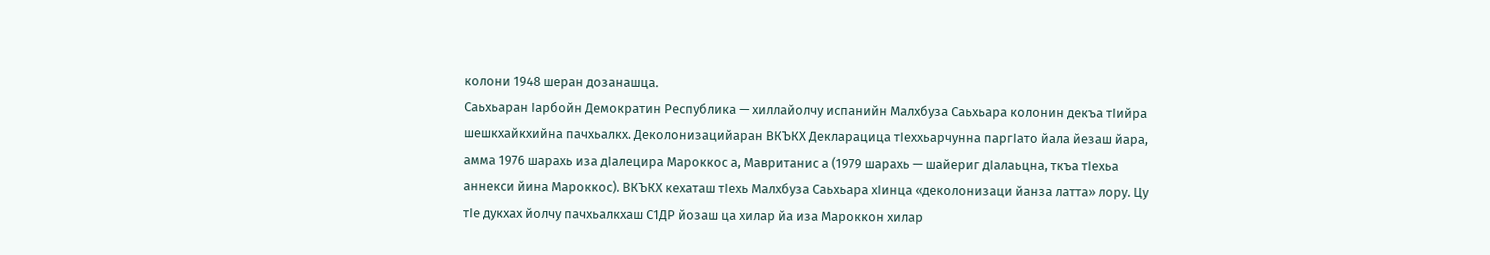колони 1948 шеран дозанашца.
Саьхьаран Ӏарбойн Демократин Республика — хиллайолчу испанийн Малхбуза Саьхьара колонин декъа тӀийра шешкхайкхийна пачхьалкх. Деколонизацийаран ВКЪКХ Декларацица тӀеххьарчунна паргӀато йала йезаш йара, амма 1976 шарахь иза дӀалецира Мароккос а, Мавританис а (1979 шарахь — шайериг дӀалаьцна, ткъа тӀехьа аннекси йина Мароккос). ВКЪКХ кехаташ тӀехь Малхбуза Саьхьара хӀинца «деколонизаци йанза латта» лору. Цу тӀе дукхах йолчу пачхьалкхаш С1ДР йозаш ца хилар йа иза Мароккон хилар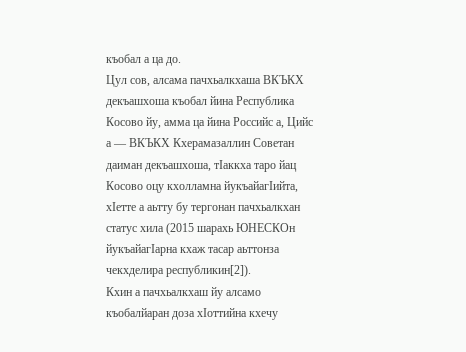къобал а ца до.
Цул сов, алсама пачхьалкхаша ВКЪКХ декъашхоша къобал йина Республика Косово йу, амма ца йина Российс а, Цийс а — ВКЪКХ Кхерамазаллин Советан даиман декъашхоша, тӀаккха таро йац Косово оцу кхолламна йукъайагӀийта, хӀетте а аьтту бу тергонан пачхьалкхан статус хила (2015 шарахь ЮНЕСКОн йукъайагӀарна кхаж тасар аьттонза чекхделира республикин[2]).
Кхин а пачхьалкхаш йу алсамо къобалйаран доза хӀоттийна кхечу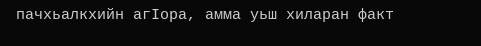пачхьалкхийн агӀора, амма уьш хиларан факт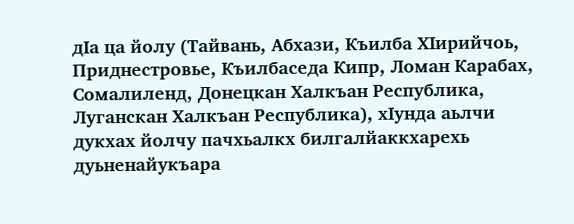дӀа ца йолу (Тайвань, Абхази, Къилба ХӀирийчоь, Приднестровье, Къилбаседа Кипр, Ломан Карабах, Сомалиленд, Донецкан Халкъан Республика, Луганскан Халкъан Республика), хӀунда аьлчи дукхах йолчу пачхьалкх билгалйаккхарехь дуьненайукъара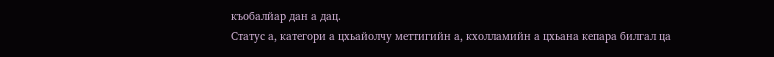къобалйар дан а дац.
Статус а, категори а цхьайолчу меттигийн а, кхолламийн а цхьана кепара билгал ца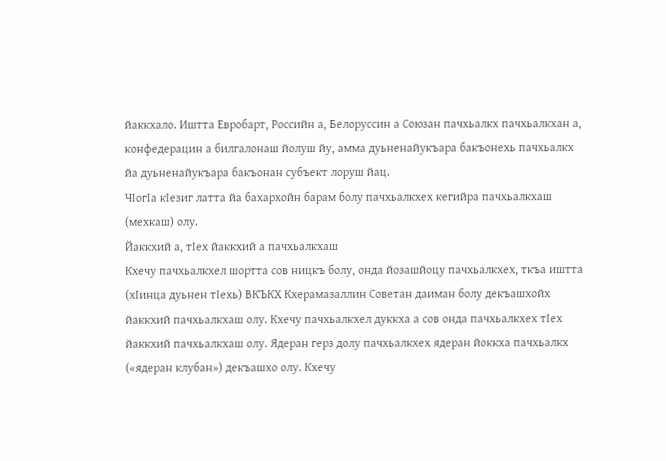йаккхало. Иштта Евробарт, Российн а, Белоруссин а Союзан пачхьалкх пачхьалкхан а, конфедерацин а билгалонаш йолуш йу, амма дуьненайукъара бакъонехь пачхьалкх йа дуьненайукъара бакъонан субъект лоруш йац.
ЧӀогӀа кӀезиг латта йа бахархойн барам болу пачхьалкхех кегийра пачхьалкхаш (мехкаш) олу.
Йаккхий а, тӀех йаккхий а пачхьалкхаш
Кхечу пачхьалкхел шортта сов ницкъ болу, онда йозашйоцу пачхьалкхех, ткъа иштта (хӀинца дуьнен тӀехь) ВКЪКХ Кхерамазаллин Советан даиман болу декъашхойх йаккхий пачхьалкхаш олу. Кхечу пачхьалкхел дуккха а сов онда пачхьалкхех тӀех йаккхий пачхьалкхаш олу. Ядеран герз долу пачхьалкхех ядеран йоккха пачхьалкх («ядеран клубан») декъашхо олу. Кхечу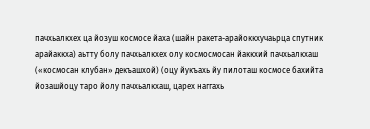пачхьалкхех ца йозуш космосе йаха (шайн ракета-арайоккхучаьрца спутник арайаккха) аьтту болу пачхьалкхех олу космосмосан йаккхий пачхьалкхаш («космосан клубан» декъашхой) (оцу йукъахь йу пилоташ космосе бахийта йозашйоцу таро йолу пачхьалкхаш, царех наггахь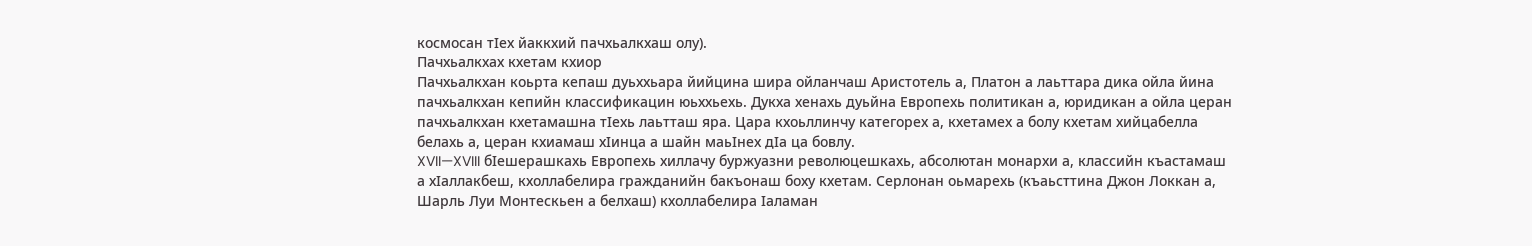космосан тӀех йаккхий пачхьалкхаш олу).
Пачхьалкхах кхетам кхиор
Пачхьалкхан коьрта кепаш дуьххьара йийцина шира ойланчаш Аристотель а, Платон а лаьттара дика ойла йина пачхьалкхан кепийн классификацин юьххьехь. Дукха хенахь дуьйна Европехь политикан а, юридикан а ойла церан пачхьалкхан кхетамашна тӀехь лаьтташ яра. Цара кхоьллинчу категорех а, кхетамех а болу кхетам хийцабелла белахь а, церан кхиамаш хӀинца а шайн маьӀнех дӀа ца бовлу.
XVII—XVIII бӀешерашкахь Европехь хиллачу буржуазни революцешкахь, абсолютан монархи а, классийн къастамаш а хӀаллакбеш, кхоллабелира гражданийн бакъонаш боху кхетам. Серлонан оьмарехь (къаьсттина Джон Локкан а, Шарль Луи Монтескьен а белхаш) кхоллабелира Ӏаламан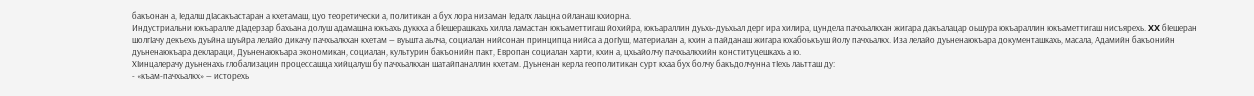бакъонан а, Ӏедалш дӀасакъастаран а кхетамаш, цуо теоретически а, политикан а бух лора низаман Ӏедалх лаьцна ойланаш кхиорна.
Индустриальни юкъаралле дӀадерзар бахьана долуш адамашна юкъахь дуккха а бӀешерашкахь хилла ламастан юкъаметтигаш йохийра, юкъараллин дуьхь-дуьхьал дерг ира хилира, цундела пачхьалкхан жигара дакъалацар оьшура юкъараллин юкъаметтигаш нисъярехь. XX бӀешеран шолгӀачу декъехь дуьйна шуьйра лелайо дикачу пачхьалкхан кхетам — вуьшта аьлча, социалан нийсонан принципца нийса а догӀуш, материалан а, кхин а пайданаш жигара юхабоькъуш йолу пачхьалкх. Иза лелайо дуьненаюкъара документашкахь, масала, Адамийн бакъонийн дуьненаюкъара деклараци, Дуьненаюкъара экономикан, социалан, культурин бакъонийн пакт, Европан социалан харти, кхин а, цхьайолчу пачхьалкхийн конституцешкахь а ю.
ХӀинцалерачу дуьненахь глобализацин процессашца хийцалуш бу пачхьалкхан шатайпаналлин кхетам. Дуьненан керла геополитикан сурт кхаа бух болчу бакъдолчунна тӀехь лаьтташ ду:
- «къам-пачхьалкх» — исторехь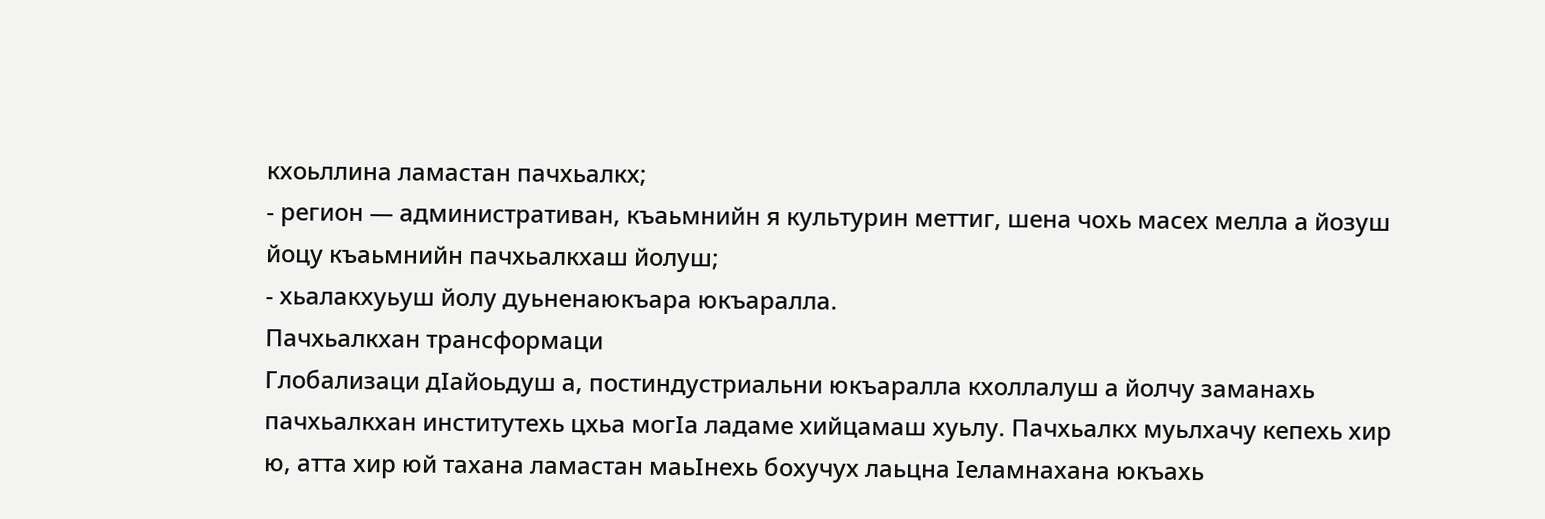кхоьллина ламастан пачхьалкх;
- регион — административан, къаьмнийн я культурин меттиг, шена чохь масех мелла а йозуш йоцу къаьмнийн пачхьалкхаш йолуш;
- хьалакхуьуш йолу дуьненаюкъара юкъаралла.
Пачхьалкхан трансформаци
Глобализаци дӀайоьдуш а, постиндустриальни юкъаралла кхоллалуш а йолчу заманахь пачхьалкхан институтехь цхьа могӀа ладаме хийцамаш хуьлу. Пачхьалкх муьлхачу кепехь хир ю, атта хир юй тахана ламастан маьӀнехь бохучух лаьцна Ӏеламнахана юкъахь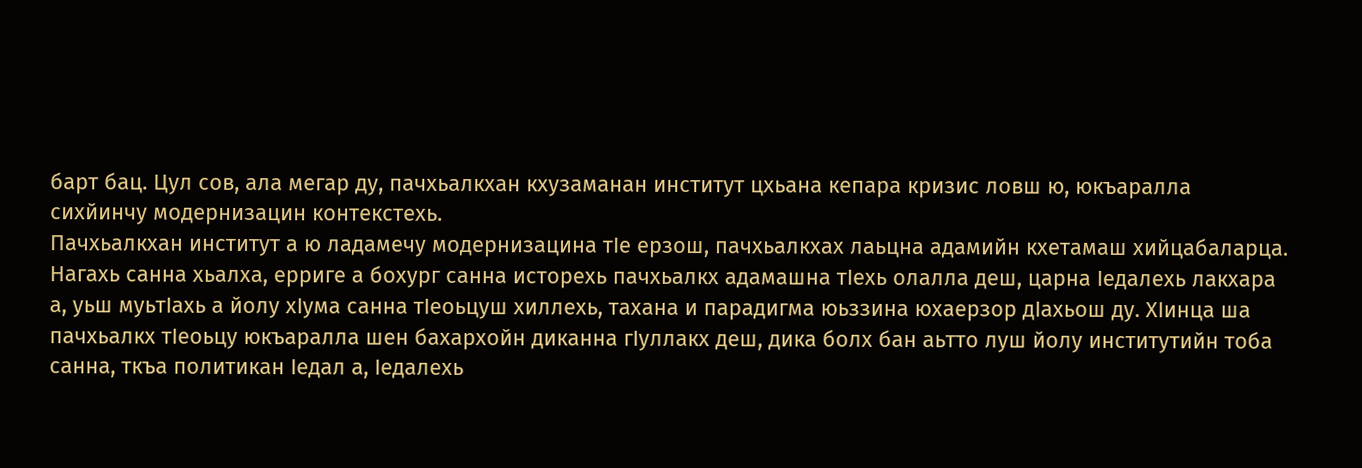барт бац. Цул сов, ала мегар ду, пачхьалкхан кхузаманан институт цхьана кепара кризис ловш ю, юкъаралла сихйинчу модернизацин контекстехь.
Пачхьалкхан институт а ю ладамечу модернизацина тӀе ерзош, пачхьалкхах лаьцна адамийн кхетамаш хийцабаларца. Нагахь санна хьалха, ерриге а бохург санна исторехь пачхьалкх адамашна тӀехь олалла деш, царна Ӏедалехь лакхара а, уьш муьтӀахь а йолу хӀума санна тӀеоьцуш хиллехь, тахана и парадигма юьззина юхаерзор дӀахьош ду. ХӀинца ша пачхьалкх тӀеоьцу юкъаралла шен бахархойн диканна гӀуллакх деш, дика болх бан аьтто луш йолу институтийн тоба санна, ткъа политикан Ӏедал а, Ӏедалехь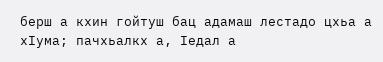берш а кхин гойтуш бац адамаш лестадо цхьа а хӀума; пачхьалкх а, Ӏедал а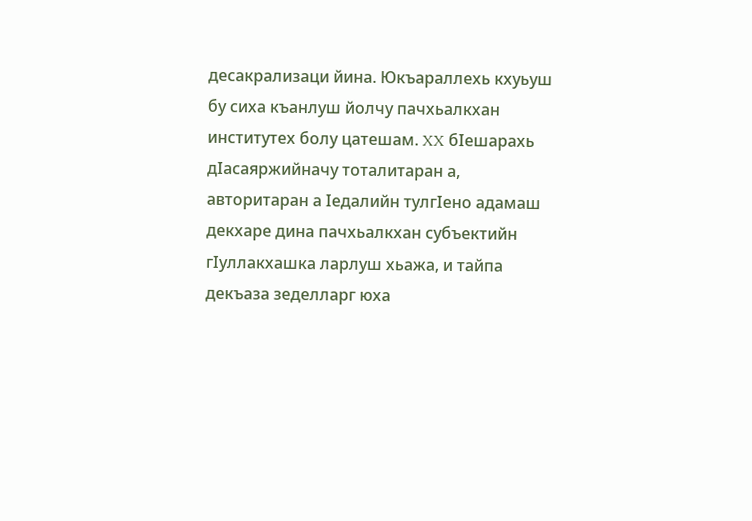десакрализаци йина. Юкъараллехь кхуьуш бу сиха къанлуш йолчу пачхьалкхан институтех болу цатешам. XX бӀешарахь дӀасаяржийначу тоталитаран а, авторитаран а Ӏедалийн тулгӀено адамаш декхаре дина пачхьалкхан субъектийн гӀуллакхашка ларлуш хьажа, и тайпа декъаза зеделларг юха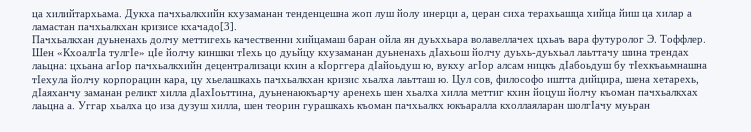ца хилийтархьама. Дукха пачхьалкхийн кхузаманан тенденцешна жоп луш йолу инерци а, церан сиха терахьашца хийца йиш ца хилар а ламастан пачхьалкхан кризисе кхачадо[3].
Пачхьалкхан дуьненахь долчу меттигехь качественни хийцамаш баран ойла ян дуьххьара волавеллачех цхьаъ вара футуролог Э. Тоффлер. Шен «КхоалгӀа тулгӀе» цӀе йолчу киншки тӀехь цо дуьйцу кхузаманан дуьненахь дӀахьош йолчу дуьхь-дуьхьал лаьттачу шина трендах лаьцна: цхьана агӀор пачхьалкхийн децентрализаци кхин а кӀорггера дӀайоьдуш ю, вукху агӀор алсам ницкъ дӀабоьдуш бу тӀехкъаьмнашна тӀехула йолчу корпорацин кара, цу хьелашкахь пачхьалкхан кризис хьалха лаьтташ ю. Цул сов, философо иштта дийцира, шена хетарехь, дӀаяханчу заманан реликт хилла дӀахӀоьттина, дуьненаюкъарчу аренехь шен хьалха хилла меттиг кхин йоцуш йолчу къоман пачхьалкхах лаьцна а. Уггар хьалха цо иза дузуш хилла, шен теорин гурашкахь къоман пачхьалкх юкъаралла кхоллаяларан шолгӀачу муьран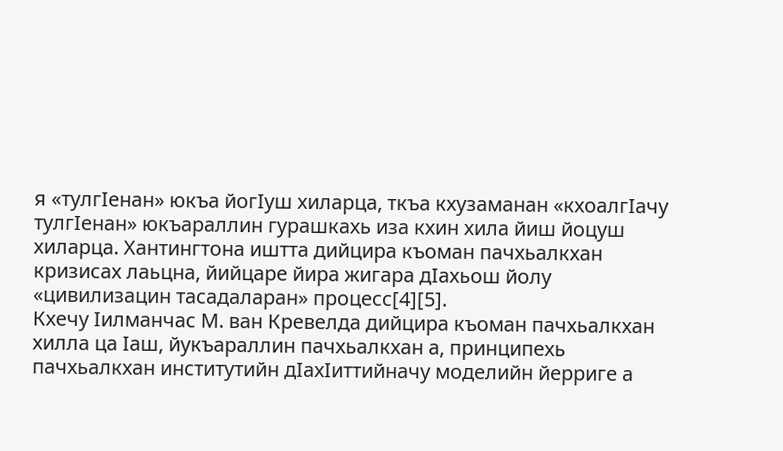я «тулгӀенан» юкъа йогӀуш хиларца, ткъа кхузаманан «кхоалгӀачу тулгӀенан» юкъараллин гурашкахь иза кхин хила йиш йоцуш хиларца. Хантингтона иштта дийцира къоман пачхьалкхан кризисах лаьцна, йийцаре йира жигара дӀахьош йолу «цивилизацин тасадаларан» процесс[4][5].
Кхечу Ӏилманчас М. ван Кревелда дийцира къоман пачхьалкхан хилла ца Ӏаш, йукъараллин пачхьалкхан а, принципехь пачхьалкхан институтийн дӀахӀиттийначу моделийн йерриге а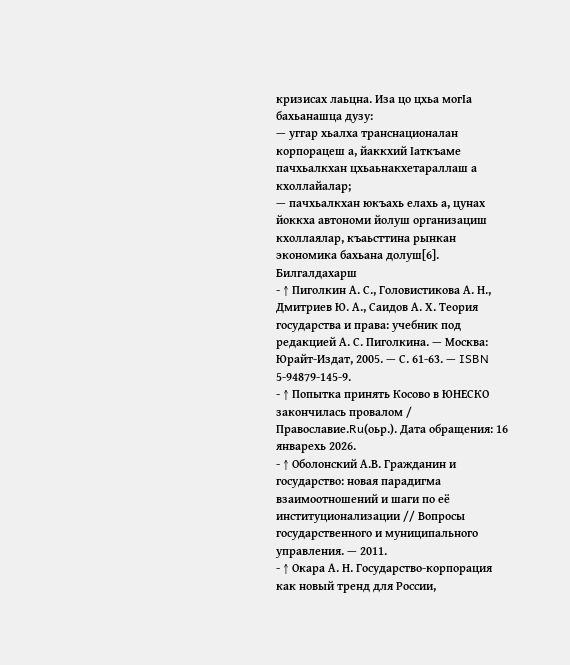кризисах лаьцна. Иза цо цхьа могӀа бахьанашца дузу:
— уггар хьалха транснационалан корпорацеш а, йаккхий Ӏаткъаме пачхьалкхан цхьаьнакхетараллаш а кхоллайалар;
— пачхьалкхан юкъахь елахь а, цунах йоккха автономи йолуш организациш кхоллаялар, къаьсттина рынкан экономика бахьана долуш[6].
Билгалдахарш
- ↑ Пиголкин А. С., Головистикова А. Н., Дмитриев Ю. А., Саидов А. Х. Теория государства и права: учебник под редакцией А. С. Пиголкина. — Москва: Юрайт-Издат, 2005. — С. 61-63. — ISBN 5-94879-145-9.
- ↑ Попытка принять Косово в ЮНЕСКО закончилась провалом / Православие.Ru(оьр.). Дата обращения: 16 январехь 2026.
- ↑ Оболонский А.В. Гражданин и государство: новая парадигма взаимоотношений и шаги по её институционализации // Вопросы государственного и муниципального управления. — 2011.
- ↑ Окара А. Н. Государство-корпорация как новый тренд для России,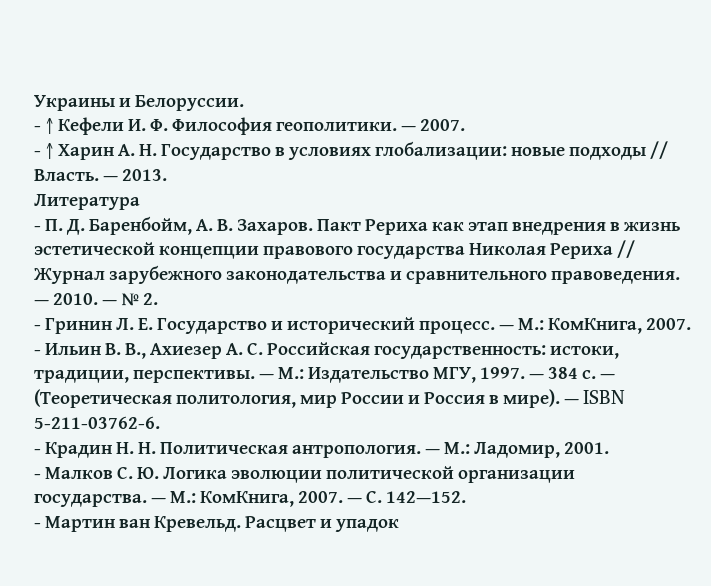Украины и Белоруссии.
- ↑ Кефели И. Ф. Философия геополитики. — 2007.
- ↑ Харин А. Н. Государство в условиях глобализации: новые подходы // Власть. — 2013.
Литература
- П. Д. Баренбойм, А. В. Захаров. Пакт Рериха как этап внедрения в жизнь эстетической концепции правового государства Николая Рериха // Журнал зарубежного законодательства и сравнительного правоведения. — 2010. — № 2.
- Гринин Л. Е. Государство и исторический процесс. — М.: КомКнига, 2007.
- Ильин В. В., Ахиезер А. С. Российская государственность: истоки, традиции, перспективы. — М.: Издательство МГУ, 1997. — 384 с. — (Теоретическая политология, мир России и Россия в мире). — ISBN 5-211-03762-6.
- Крадин Н. Н. Политическая антропология. — М.: Ладомир, 2001.
- Малков С. Ю. Логика эволюции политической организации государства. — М.: КомКнига, 2007. — С. 142—152.
- Мартин ван Кревельд. Расцвет и упадок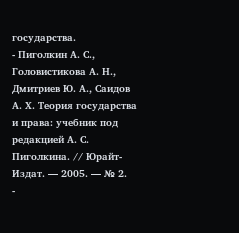государства.
- Пиголкин А. С., Головистикова А. Н., Дмитриев Ю. А., Саидов А. Х. Теория государства и права: учебник под редакцией А. С. Пиголкина. // Юрайт-Издат. — 2005. — № 2.
-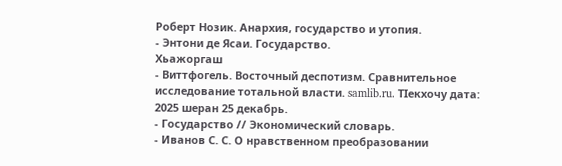Роберт Нозик. Анархия, государство и утопия.
- Энтони де Ясаи. Государство.
Хьажоргаш
- Виттфогель. Восточный деспотизм. Сравнительное исследование тотальной власти. samlib.ru. ТӀекхочу дата: 2025 шеран 25 декабрь.
- Государство // Экономический словарь.
- Иванов С. С. О нравственном преобразовании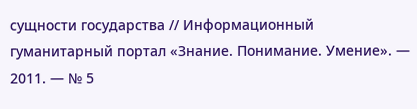сущности государства // Информационный гуманитарный портал «Знание. Понимание. Умение». — 2011. — № 5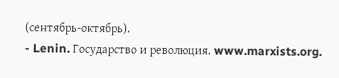(сентябрь-октябрь).
- Lenin. Государство и революция. www.marxists.org.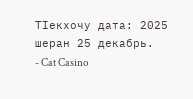ТӀекхочу дата: 2025 шеран 25 декабрь.
- Cat Casino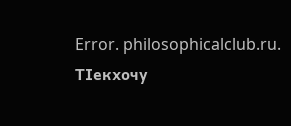Error. philosophicalclub.ru. ТӀекхочу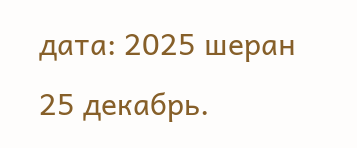дата: 2025 шеран 25 декабрь.